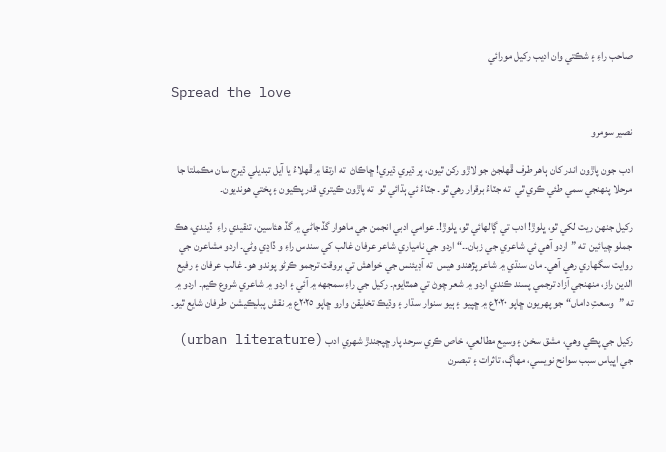صاحب راءِ ۽ شڪتي وان اديب رکيل مورائي

Spread the love

نصير سومرو

ادب جون پاڙون اندر کان ٻاھر طرف ڦھلجڻ جو لاڙو رکن ٿيون، پر ڌيري ڌيري! ڇاڪاڻ  ته ارتقا ۾ ڦھلاءُ يا آيل تبديلي ڌيرج سان مڪملتا جا مرحلا پنھنجي سمي طئي ڪري ٿي  ته جٽاءُ برقرار رھي ٿو۔ جٽاءُ ئي ٻڌائي ٿو  ته پاڙون ڪيتري قدر پڪيون ۽ پختي ھونديون۔

رکيل جنھن ريت لکي ٿو، ڀلوڙ! ادب تي ڳالھائي ٿو، ڀلوڙ!۔ عوامي ادبي انجمن جي ماھوار گڏجاڻي ۾ گڏ ھئاسين، تنقيدي راءِ  ڏيندي، ھڪ جملو چيائين  ته ”اردو آھي ئي شاعري جي زبان۔۔“ اردو جي نامياري شاعر عرفان غالب کي سندس راءِ و ڏاڍي وڻي۔ اردو مشاعرن جي روايت سگھاري رھي آھي۔ مان سنڌي ۾ شاعر پڙھندو ھيس  ته آڊيئنس جي خواھش تي بروقت ترجمو ڪرڻو پوندو ھو۔ غالب عرفان ۽ رفيع الدين راز، منھنجي آزاد ترجمي پسند ڪندي اردو ۾ شعر چوڻ تي ھمٿايوم۔ رکيل جي راءِ سمجھه ۾ آئي ۽ اردو ۾ شاعري شروع ڪيم۔ اردو ۾  ته ”وسعتِ داماں“ جو پھريون ڇاپو ٢٠٢٠ع ۾ ڇپيو ۽ ٻيو سنوار سڌار ۽ وڌيڪ تخليقن وارو ڇاپو ٢٠٢٥ع ۾ نقش پبليڪيشن  طرفان شايع ٿيو۔

رکيل جي پڪي وھي، مشق سخن ۽ وسيع مطالعي، خاص ڪري سرحد پار ڇپجندڙ شھري ادب (urban literature) جي اڀياس سبب سوانح نويسي، مھاڳ، تاثرات ۽ تبصرن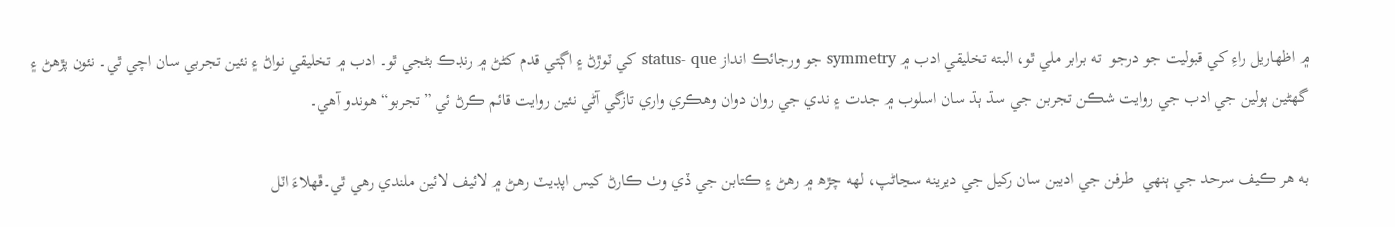۾ اظھاريل راءِ کي قبوليت جو درجو  ته برابر ملي ٿو، البته تخليقي ادب ۾ symmetry جو ورجائڪ انداز status- que کي ٽوڙڻ ۽ اڳتي قدم کڻڻ ۾ رنڊڪ بڻجي ٿو۔ ادب ۾ تخليقي نواڻ ۽ نئين تجربي سان اچي ٿي۔ نئون پڙھڻ ۽ گھڻين ٻولين جي ادب جي روايت شڪن تجربن جي سڌ ٻڌ سان اسلوب ۾ جدت ۽ ندي جي روان دوان وھڪري واري تازگي آڻي نئين روايت قائم ڪرڻ ئي ”تجربو“ ھوندو آھي۔

به ھر ڪيف سرحد جي ٻنھي  طرفن جي اديبن سان رکيل جي ديرينه سڃاڻپ، لھه چڙھ ۾ رھڻ ۽ ڪتابن جي ڏي وٺ ڪارڻ کيس اپڊيٽ رھڻ ۾ لائيف لائين ملندي رھي ٿي۔ڦھلاءَ اٽل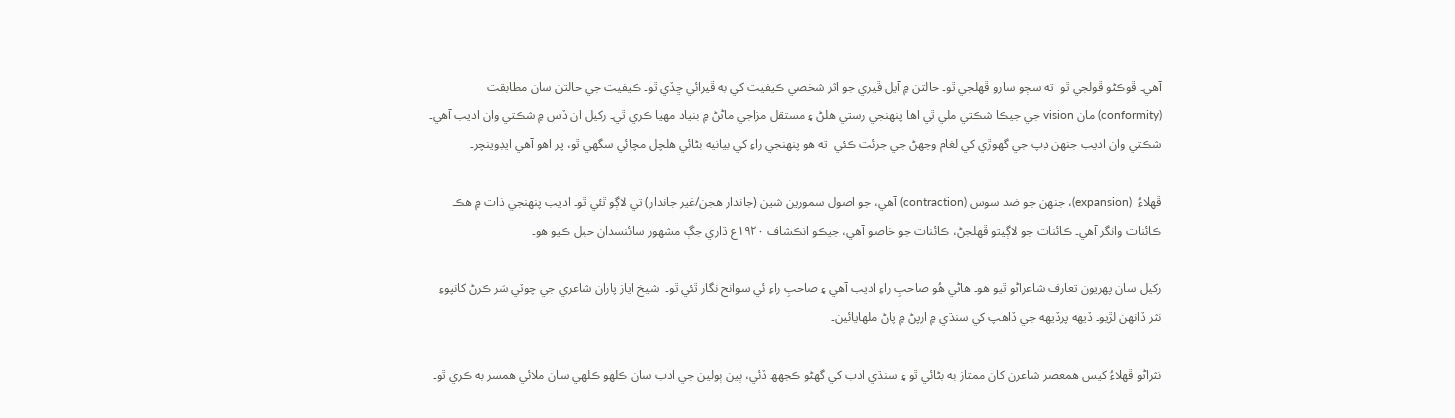آھي۔ ڦوڪڻو ڦولجي ٿو  ته سڄو سارو ڦھلجي ٿو۔ حالتن ۾ آيل ڦيري جو اثر شخصي ڪيفيت کي به ڦيرائي ڇڏي ٿو۔ ڪيفيت جي حالتن سان مطابقت (conformity) مان vision جي جيڪا شڪتي ملي ٿي اھا پنھنجي رستي ھلڻ ۽ مستقل مزاجي ماڻڻ ۾ بنياد مھيا ڪري ٿي۔ رکيل ان ڏس ۾ شڪتي وان اديب آھي۔ شڪتي وان اديب جنھن ڊپ جي گھوڙي کي لغام وجھڻ جي جرئت ڪئي  ته ھو پنھنجي راءِ کي بيانيه بڻائي ھلچل مچائي سگھي ٿو، پر اھو آھي ايڊوينچر۔

ڦھلاءُ  (expansion)، جنھن جو ضد سوس (contraction) آھي، جو اصول سمورين شين (جاندار ھجن/غير جاندار) تي لاڳو ٿئي ٿو۔ اديب پنھنجي ذات ۾ ھڪ ڪائنات وانگر آھي۔ ڪائنات جو لاڳيتو ڦھلجڻ، ڪائنات جو خاصو آھي، جيڪو انڪشاف ١٩٢٠ع ڌاري جڳ مشھور سائنسدان حبل ڪيو ھو۔

رکيل سان پھريون تعارف شاعراڻو ٿيو ھو۔ ھاڻي ھُو صاحبِ راءِ اديب آھي ۽ صاحبِ راءِ ئي سوانح نگار ٿئي ٿو۔  شيخ اياز پاران شاعري جي چوٽي سَر ڪرڻ کانپوءِ نثر ڏانھن لڙيو۔ ڏيھه پرڏيھه جي ڏاھپ کي سنڌي ۾ ارپڻ ۾ پاڻ ملھايائين۔

نثراڻو ڦھلاءُ کيس ھمعصر شاعرن کان ممتاز به بڻائي ٿو ۽ سنڌي ادب کي گھڻو ڪجهھ ڏئي، ٻين ٻولين جي ادب سان ڪلھو ڪلھي سان ملائي ھمسر به ڪري ٿو۔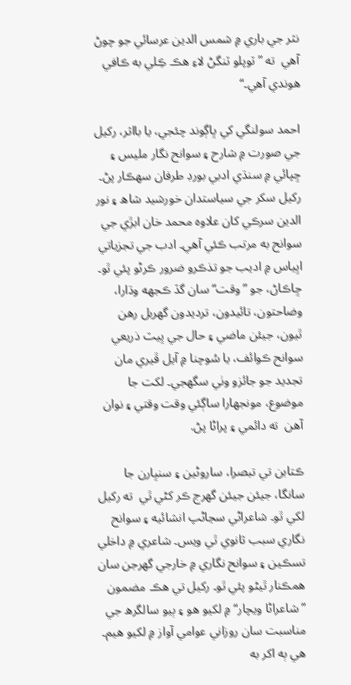نثر جي باري ۾ شمس الدين عرسائي جو چوڻ آھي  ته ”ٽوپلو ٽنگڻ لاءِ ھڪ ڪِلي به ڪافي ھوندي آھي۔“

احمد سولنگي کي ڀاڳوند چئجي، يا بااثر، رکيل جي صورت ۾ شارح ۽ سوانح نگار مليس ۽ ڇپائي ۾ سنڌي ادبي بورڊ طرفان سھڪار پڻ۔ رکيل سکر جي سياستدان خورشيد شاھ ۽ نور الدين سرڪي کان علاوه محمد خان ابڙي جي سوانح به مرتب ڪئي آھي۔ ادب جي تجزياتي اڀياس ۾ اديب جو تذڪرو ضرور ڪرڻو پئي ٿو۔ ڇاڪاڻ، جو ”وقت“ سان گڏ ڪجھه وڌارا، وضاحتون، تائيدون، ترديدون گھربل رھن ٿيون، جيئن ماضي ۽ حال جي ڀيٽ ذريعي سوانح ڪوائف، يا سُوچنا ۾ آيل ڦيري مان تجديد جو جائزو وٺي سگھجي۔ لکت جا موضوع، مونجھارا ساڳئي وقت وقتي ۽ نوان آهن  ته دائمي ۽ پراڻا پڻ.

ڪتابن تي تبصرا، ساروڻين ۽ سنڀارن جا سانگا، جيئن جيئن گھرج ڪر کڻي ٿي  ته رکيل لکي ٿو۔ شاعراڻي سڃاڻپ انشائيه ۽ سوانح نگاري سبب ثانوي ٿي ويس۔ شاعري ۾ داخلي تسڪين ۽ سوانح نگاري ۾ خارجي گھرجن سان ھمڪنار ٿيڻو پئي ٿو۔ رکيل تي ھڪ مضمون ”شاعراڻا ويچار“ ۾ لکيو ھو ۽ ٻيو سالگرھ جي مناسبت سان روزاني عوامي آواز ۾ لکيو ھيم۔ ھي ٻه اکر به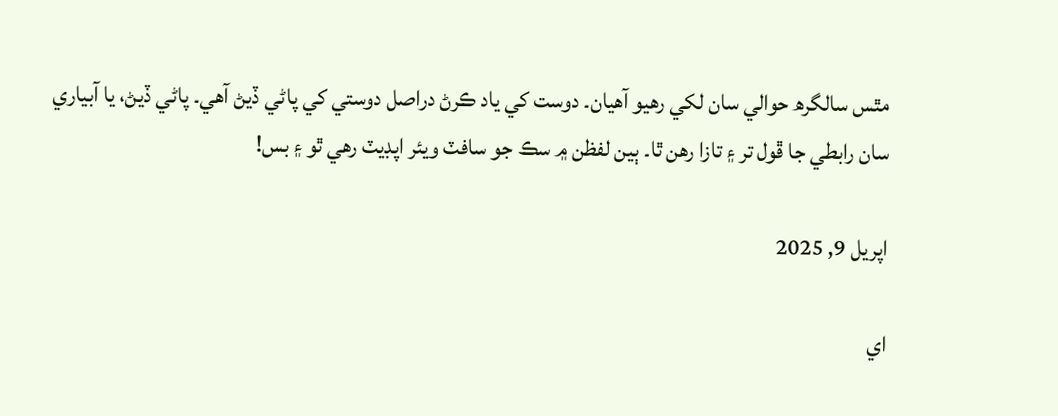مٿس سالگرھ حوالي سان لکي رھيو آھيان۔ دوست کي ياد ڪرڻ دراصل دوستي کي پاڻي ڏيڻ آھي۔ پاڻي ڏيڻ، يا آبياري سان رابطي جا ڦول تر ۽ تازا رھن ٿا۔ ٻين لفظن ۾ سڪ جو سافٽ ويئر اپڊيٽ رھي ٿو ۽ بس!

اپريل 9, 2025

اي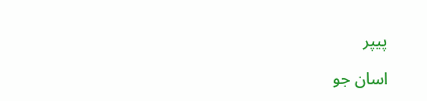پيپر

اسان جو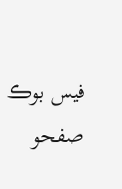فيس بوڪ صفحو